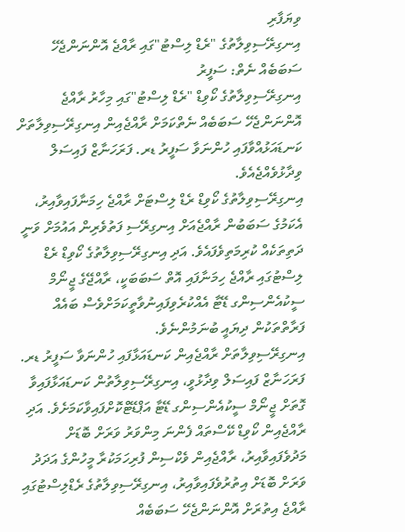ވިޔަފާރި
އިނގިރޭސިވިލާތުގެ "ރެޑް ލިސްޓު"ގައި ރާއްޖެ އޮންނަންޖެހޭ ސަބަބެއް ނެތް: ސަފީރު
އިނގިރޭސިވިލާތުގެ ކޯވިޑް "ރެޑް ލިސްޓު"ގައި މިހާރު ރާއްޖެ އޮންނަންޖެހޭ ސަބަބެއް ނެތްކަމަށް ރާއްޖެއިން އިނގިރޭސިވިލާތަށް ކަނޑައަޅުއްވާފައި ހުންނަވާ ސަފީރު ޑރ. ފަރަހަނާޒް ފައިސަލް ވިދާޅުވެއްޖެއެވެ.
އިނގިރޭސިވިލާތުގެ ކޯވިޑް ރެޑް ލިސްޓަށް ރާއްޖެ ހިމަނާފައިވާއިރު، އެކަމުގެ ސަބަބުން ރާއްޖެއަށް އިނގިރޭސި ފަތުވެރިން އައުމަށް ވަނީ ދަތިތަކެއް ކުރިމަތިވެފައެވެ. އަދި އިނގިރޭސިވިލާތުގެ ކޯވިޑް ރެޑް ލިސްޓުގައި ރާއްޖެ ހިމަނާފައި އޮތް ސަބަބަކީ، ރާއްޖޭގެ ޖީނޯމް ސީކުއެންސިންގ ޑޭޓާ އެއްކުރެވިފައިނުވާތީކަމަށްވެސް ބައެއް ފަރާތްތަކުން ދިޔައީ ބުނަމުންނެވެ.
އިނގިރޭސިވިލާތަށް ރާއްޖެއިން ކަނޑައަޅާފައި ހުންނަވާ ސަފީރު ޑރ. ފަރަހަނާޒް ފައިސަލް ވިދާޅުވީ، އިނގިރޭސިވިލާތުން ކަނޑައަޅާފައިވާ ގޮތަށް ޖީނޯމް ސީކުއެންސިންގ ޑޭޓާ އަޕްޑޭޓްކޮށްފައިވާކަމަށެވެ. އަދި ރާއްޖެއިން ކޯވިޑް ކޭސްތައް ފެންނަ މިންވަރު ވަރަށް ބޮޑަށް މަދުވެފައިވާއިރު، ރާއްޖެއިން ވެކްސިން ފުރިހަމަކުރާ މީހުންގެ އަދަދު ވަރަށް ބޮޑަށް އިތުރުވެފައިވާއިރު، އިނގިރޭސިވިލާތުގެ ރެޑްލިސްޓުގައި ރާއްޖެ އިތުރަށް އޮންނަންޖެހޭ ސަބަބެއް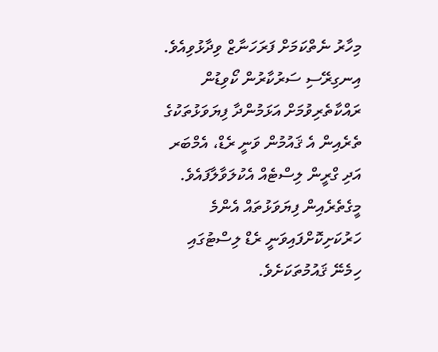މިހާރު ނެތްކަމަށް ފަރަހަނާޒް ވިދާޅުވިއެވެ.
އިނގިރޭސި ސަރުކާރުން ކޯވިޑުން ރައްކާތެރިވުމަށް އަޅަމުންދާ ފިޔަވަޅުތަކުގެ ތެރެއިން އެ ޤައުމުން ވަނީ ރެޑް، އެމްބަރ އަދި ގްރީން ލިސްޓެއް އެކުލަވާލާފައެވެ.
މީގެތެރެއިން ފިޔަވަޅުތައް އެންމެ ހަރުކަށިކޮށްފައިވަނީ ރެޑް ލިސްޓުގައި ހިމެނޭ ޤައުމުތަކަށެވެ.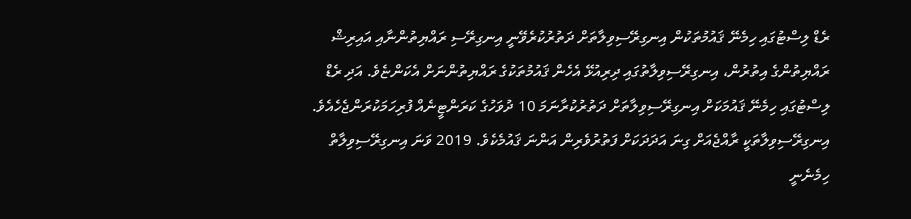ރެޑް ލިސްޓުގައި ހިމެނޭ ޤައުމުތަކުން އިނގިރޭސިވިލާތަށް ދަތުރުކުރެވޭނީ އިނގިރޭސި ރައްޔިތުންނާއި އައިރިޝް ރައްޔިތުންގެ އިތުރުން، އިނގިރޭސިވިލާތުގައި ދިރިއުޅޭ އެހެން ޤައުމުތަކުގެ ރައްޔިތުންނަށް އެކަންޏެވެ. އަދި ރެޑް ލިސްޓުގައި ހިމެނޭ ޤައުމަކަށް އިނގިރޭސިވިލާތަށް ދަތުރުކުރާނަމަ 10 ދުވަހުގެ ކަރަންޓީނެއް ފުރިހަމަކުރަންޖެހެއެވެ.
އިނގިރޭސިވިލާތަކީ ރާއްޖެއަށް ގިނަ އަދަދަކަށް ފަތުރުވެރިން އަންނަ ޤައުމެކެވެ. 2019 ވަނަ އިނގިރޭސިވިލާތް ހިމެނެނީ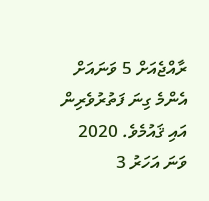ރާއްޖެއަށް 5 ވަނައަށް އެންމެ ގިނަ ފަތުރުވެރިން އައި ޤައުމެވެ. 2020 ވަނަ އަހަރު 3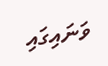ވަނައިގައި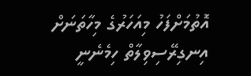އޮތުމަށްފަހު މިއަހަރުގެ މިހާތަނަށް އިނގިރޭސިވިލާތް ހިމެނެނީ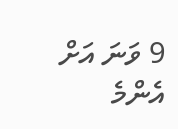9 ވަނަ އަށް އެންމެ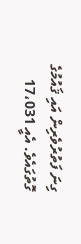ގިނަ ފަތުރުވެރިން އައި ޤައުމުގެ ގޮތުގައެވެ. އެއީ 17،031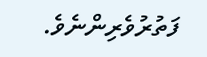ފަތުރުވެރިންނެވެ.